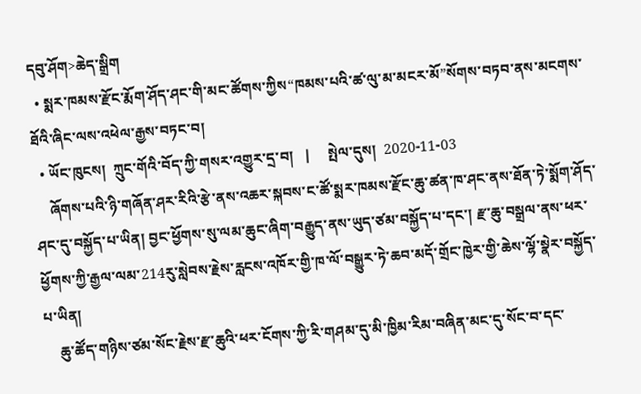དབུ་ཤོག>ཆེད་སྒྲིག
  • སྨར་ཁམས་རྫོང་རྨོག་ཤོད་ཤང་གི་མང་ཚོགས་ཀྱིས“ཁམས་པའི་ཚ་ལུ་མ་མངར་མོ”སོགས་བཏབ་ནས་མངགས་ཐོའི་ཞིང་ལས་འཕེལ་རྒྱས་བཏང་བ།
  • ཡོང་ཁུངས།  ཀྲུང་གོའི་བོད་ཀྱི་གསར་འགྱུར་དྲ་བ།   |     སྤེལ་དུས།  2020-11-03
    ཞོགས་པའི་ཉི་གཞོན་ཤར་རིའི་རྩེ་ནས་འཆར་སྐབས་ང་ཚོ་སྨར་ཁམས་རྫོང་ཆུ་ཚན་ཁ་ཤང་ནས་ཐོན་ཏེ་སྨོག་ཤོད་ཤང་དུ་བསྐྱོད་པ་ཡིན། བྱང་ཕྱོགས་སུ་ལམ་ཆུང་ཞིག་བརྒྱུད་ནས་ཡུད་ཙམ་བསྐྱོད་པ་དང་། རྫ་ཆུ་བསྒྲལ་ནས་ཕར་ཕྱོགས་ཀྱི་རྒྱལ་ལམ་214རུ་སླེབས་རྗེས་རླངས་འཁོར་གྱི་ཁ་ལོ་བསྒྱུར་ཏེ་ཆབ་མདོ་གྲོང་ཁྱེར་གྱི་ཆེས་ལྷོ་སྣེར་བསྐྱོད་པ་ཡིན།
    ཆུ་ཚོད་གཉིས་ཙམ་སོང་རྗེས་རྫ་ཆུའི་ཕར་ངོགས་ཀྱི་རི་གཤམ་དུ་མི་ཁྱིམ་རིམ་བཞིན་མང་དུ་སོང་བ་དང་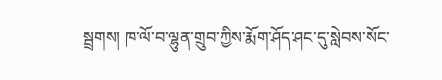སྦྲགས། ཁ་ལོ་བ་ལྷུན་གྲུབ་ཀྱིས་རྨོག་ཤོད་ཤང་དུ་སླེབས་སོང་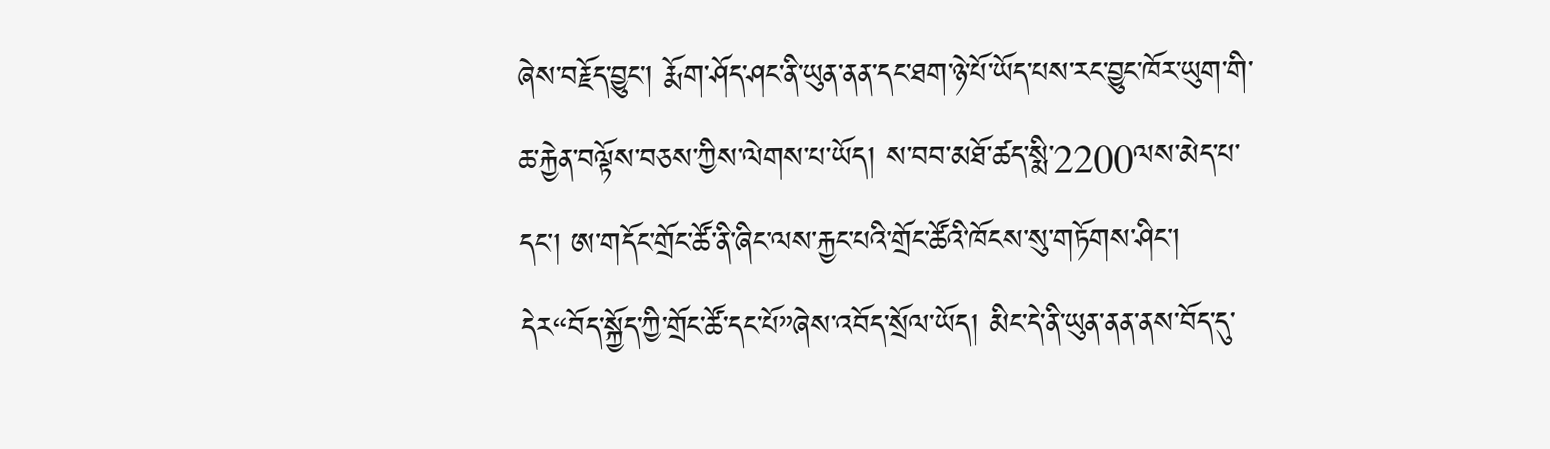ཞེས་བརྗོད་བྱུང་། རྨོག་ཤོད་ཤང་ནི་ཡུན་ནན་དང་ཐག་ཉེ་པོ་ཡོད་པས་རང་བྱུང་ཁོར་ཡུག་གི་ཆ་རྐྱེན་བལྟོས་བཅས་ཀྱིས་ལེགས་པ་ཡོད། ས་བབ་མཐོ་ཚད་སྨི་2200ལས་མེད་པ་དང་། ཨ་གདོང་གྲོང་ཚོ་ནི་ཞིང་ལས་རྐྱང་པའི་གྲོང་ཚོའི་ཁོངས་སུ་གཏོགས་ཤིང་། དེར“བོད་སྐྱོད་ཀྱི་གྲོང་ཚོ་དང་པོ”ཞེས་འབོད་སྲོལ་ཡོད། མིང་དེ་ནི་ཡུན་ནན་ནས་བོད་དུ་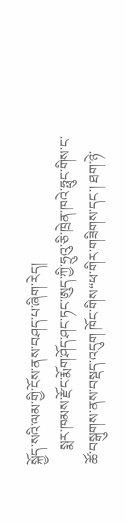སྐྱོད་སའི་ལམ་གྱི་ངོས་ནས་བཤད་པ་ཞིག་རེད།
    སྨར་ཁམས་རྫོང་རྨོག་ཤོད་ཤང་ཏང་ཨུད་ཀྱི་ཧྲུའུ་ཅི་ཁྲེན་ཁའེ་ཧྥུང་གིས་ང་ཚོ་བསྒུགས་ནས་བསྡད་འདུག ཁོང་གིས“ཕ་གིར་གཟིགས་དང་། ཐག་ཉེ་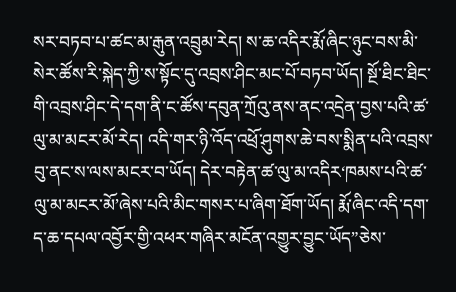སར་བཏབ་པ་ཚང་མ་རྒུན་འབྲུམ་རེད། ས་ཆ་འདིར་རྨོ་ཞིང་ཉུང་བས་མི་སེར་ཚོས་རི་སྐེད་ཀྱི་ས་སྟོང་དུ་འབྲས་ཤིང་མང་པོ་བཏབ་ཡོད། སྔོ་ཐིང་ཐིང་གི་འབྲས་ཤིང་དེ་དག་ནི་ང་ཚོས་དབུན་ཀྲོའུ་ནས་ནང་འདྲེན་བྱས་པའི་ཚ་ལུ་མ་མངར་མོ་རེད། འདི་གར་ཉི་འོད་འཕྲོ་ཤུགས་ཆེ་བས་སྨིན་པའི་འབྲས་བུ་ནང་ས་ལས་མངར་བ་ཡོད། དེར་བརྟེན་ཚ་ལུ་མ་འདིར‘ཁམས་པའི་ཚ་ལུ་མ་མངར་མོ’ཞེས་པའི་མིང་གསར་པ་ཞིག་ཐོག་ཡོད། རྨོ་ཞིང་འདི་དག་ད་ཆ་དཔལ་འབྱོར་གྱི་འཕར་གཞིར་མངོན་འགྱུར་བྱུང་ཡོད”ཅེས་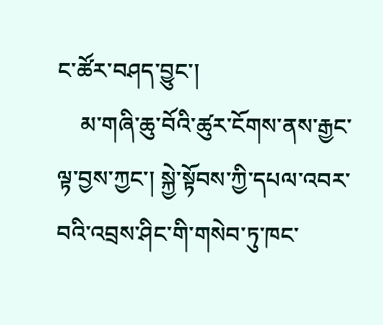ང་ཚོར་བཤད་བྱུང་།
    མ་གཞི་ཆུ་བོའི་ཚུར་ངོགས་ནས་རྒྱང་ལྟ་བྱས་ཀྱང་། སྐྱེ་སྟོབས་ཀྱི་དཔལ་འབར་བའི་འབྲས་ཤིང་གི་གསེབ་ཏུ་ཁང་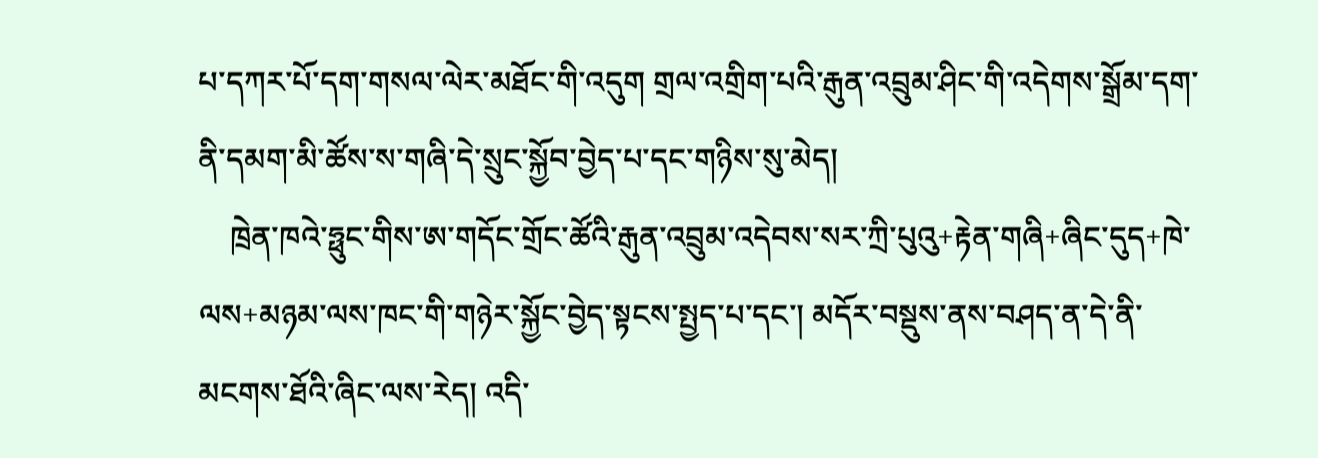པ་དཀར་པོ་དག་གསལ་ལེར་མཐོང་གི་འདུག གྲལ་འགྲིག་པའི་རྒུན་འབྲུམ་ཤིང་གི་འདེགས་སྒྲོམ་དག་ནི་དམག་མི་ཚོས་ས་གཞི་དེ་སྲུང་སྐྱོབ་བྱེད་པ་དང་གཉིས་སུ་མེད།
    ཁྲེན་ཁའེ་ཧྥུང་གིས་ཨ་གདོང་གྲོང་ཚོའི་རྒུན་འབྲུམ་འདེབས་སར་ཀྲི་པུའུ+རྟེན་གཞི+ཞིང་དུད+ཁེ་ལས+མཉམ་ལས་ཁང་གི་གཉེར་སྐྱོང་བྱེད་སྟངས་སྤྱད་པ་དང་། མདོར་བསྡུས་ནས་བཤད་ན་དེ་ནི་མངགས་ཐོའི་ཞིང་ལས་རེད། འདི་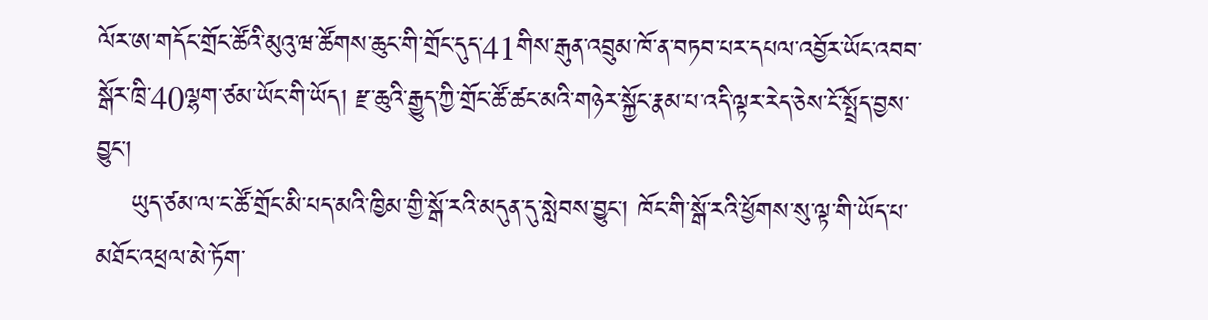ལོར་ཨ་གདོང་གྲོང་ཚོའི་མུའུ་ཝ་ཚོགས་ཆུང་གི་གྲོང་དུད་41གིས་རྒུན་འབྲུམ་ཁོ་ན་བཏབ་པར་དཔལ་འབྱོར་ཡོང་འབབ་སྒོར་ཁྲི་40ལྷག་ཙམ་ཡོང་གི་ཡོད། རྫ་ཆུའི་རྒྱུད་ཀྱི་གྲོང་ཚོ་ཚང་མའི་གཉེར་སྐྱོང་རྣམ་པ་འདི་ལྟར་རེད་ཅེས་ངོ་སྤྲོད་བྱས་བྱུང་།
    ཡུད་ཙམ་ལ་ང་ཚོ་གྲོང་མི་པད་མའི་ཁྱིམ་གྱི་སྒོ་རའི་མདུན་དུ་སླེབས་བྱུང་། ཁོང་གི་སྒོ་རའི་ཕྱོགས་སུ་ལྟ་གི་ཡོད་པ་མཐོང་འཕྲལ་མེ་ཏོག་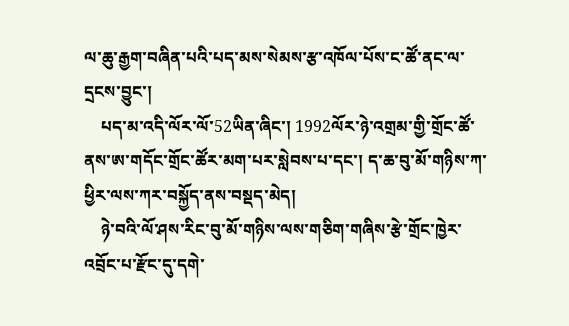ལ་ཆུ་རྒྱག་བཞིན་པའི་པད་མས་སེམས་རྩ་འཁོལ་པོས་ང་ཚོ་ནང་ལ་དྲངས་བྱུང་།
    པད་མ་འདི་ལོར་ལོ་52ཡིན་ཞིང་། 1992ལོར་ཉེ་འགྲམ་གྱི་གྲོང་ཚོ་ནས་ཨ་གདོང་གྲོང་ཚོར་མག་པར་སླེབས་པ་དང་། ད་ཆ་བུ་མོ་གཉིས་ཀ་ཕྱིར་ལས་ཀར་བསྐྱོད་ནས་བསྡད་མེད།
    ཉེ་བའི་ལོ་ཤས་རིང་བུ་མོ་གཉིས་ལས་གཅིག་གཞིས་རྩེ་གྲོང་ཁྱེར་འབྲོང་པ་རྫོང་དུ་དགེ་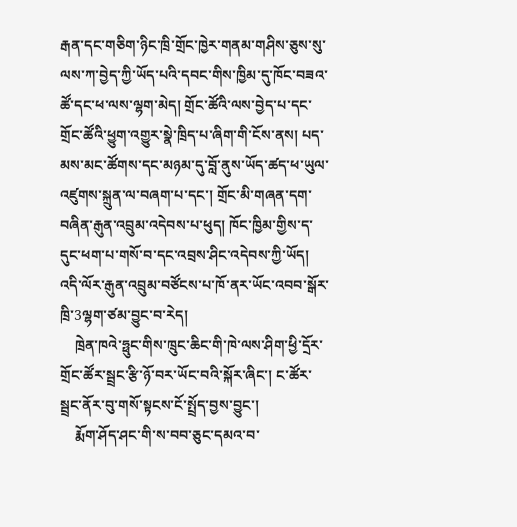རྒན་དང་གཅིག་ཉིང་ཁྲི་གྲོང་ཁྱེར་གནམ་གཤིས་ཅུས་སུ་ལས་ཀ་བྱེད་ཀྱི་ཡོད་པའི་དབང་གིས་ཁྱིམ་དུ་ཁོང་བཟའ་ཚོ་དང་ཕ་ལས་ལྷག་མེད། གྲོང་ཚོའི་ལས་བྱེད་པ་དང་གྲོང་ཚོའི་ཕྱུག་འགྱུར་སྣེ་ཁྲིད་པ་ཞིག་གི་ངོས་ནས། པད་མས་མང་ཚོགས་དང་མཉམ་དུ་བློ་ནུས་ཡོད་ཚད་ཕ་ཡུལ་འཛུགས་སྐྲུན་ལ་བཞག་པ་དང་། གྲོང་མི་གཞན་དག་བཞིན་རྒུན་འབྲུམ་འདེབས་པ་ཕུད། ཁོང་ཁྱིམ་གྱིས་ད་དུང་ཕག་པ་གསོ་བ་དང་འབྲས་ཤིང་འདེབས་ཀྱི་ཡོད། འདི་ལོར་རྒུན་འབྲུམ་བཙོངས་པ་ཁོ་ནར་ཡོང་འབབ་སྒོར་ཁྲི་3ལྷག་ཙམ་བྱུང་བ་རེད།
    ཁྲེན་ཁའེ་ཧྥུང་གིས་ཁྲུང་ཆིང་གི་ཁེ་ལས་ཤིག་ཕྱི་དྲོར་གྲོང་ཚོར་སྦྲང་རྩི་ཉོ་བར་ཡོང་བའི་སྐོར་ཞིང་། ང་ཚོར་སྦྲང་ནོར་བུ་གསོ་སྟངས་ངོ་སྤྲོད་བྱས་བྱུང་།
    རྨོག་ཤོད་ཤང་གི་ས་བབ་ཅུང་དམའ་བ་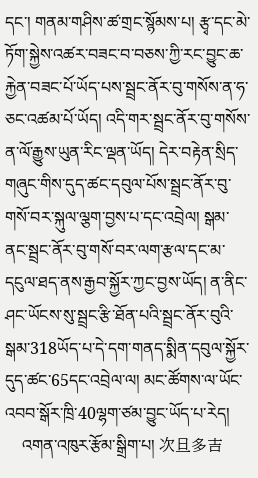དང་། གནམ་གཤིས་ཚ་གྲང་སྙོམས་པ། རྩྭ་དང་མེ་ཏོག་སྐྱེས་འཚར་བཟང་བ་བཅས་ཀྱི་རང་བྱུང་ཆ་རྐྱེན་བཟང་པོ་ཡོད་པས་སྦྲང་ནོར་བུ་གསོས་ན་ཧ་ཅང་འཚམ་པོ་ཡོད། འདི་གར་སྦྲང་ནོར་བུ་གསོས་ན་ལོ་རྒྱུས་ཡུན་རིང་ལྡན་ཡོད། དེར་བརྟེན་སྲིད་གཞུང་གིས་དུད་ཚང་དབུལ་པོས་སྦྲང་ནོར་བུ་གསོ་བར་སྐུལ་ལྕག་བྱས་པ་དང་འབྲེལ། སྒམ་ནང་སྦྲང་ནོར་བུ་གསོ་བར་ལག་རྩལ་དང་མ་དངུལ་ཐད་ནས་རྒྱབ་སྐྱོར་ཀྱང་བྱས་ཡོད། ན་ནིང་ཤང་ཡོངས་སུ་སྦྲང་རྩི་ཐོན་པའི་སྦྲང་ནོར་བུའི་སྒམ་318ཡོད་པ་དེ་དག་གནད་སྨིན་དབུལ་སྐྱོར་དུད་ཚང་65དང་འབྲེལ་ལ། མང་ཚོགས་ལ་ཡོང་འབབ་སྒོར་ཁྲི་40ལྷག་ཙམ་བྱུང་ཡོད་པ་རེད།
    འགན་འཁུར་རྩོམ་སྒྲིག་པ། 次旦多吉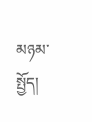མཉམ་སྤྱོད།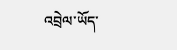འབྲེལ་ཡོད་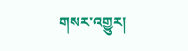གསར་འགྱུར།